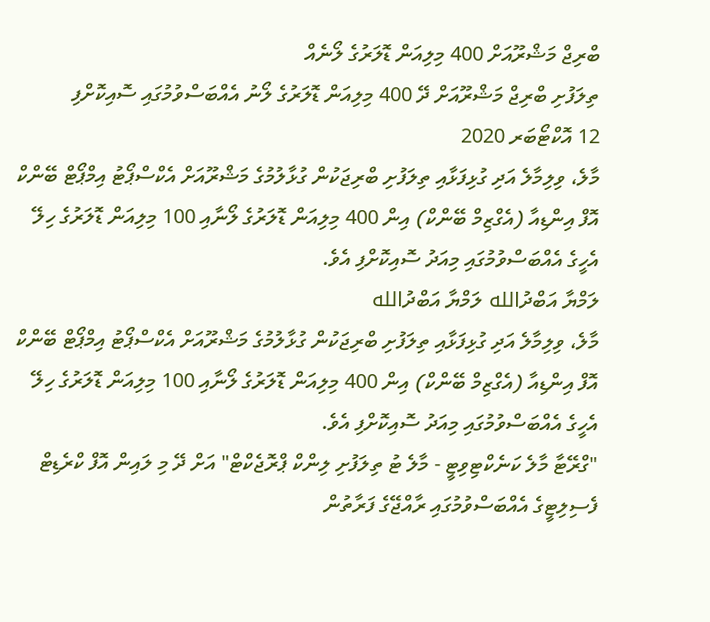ބްރިޖް މަޝްރޫއަށް 400 މިލިއަން ޑޮލަރުގެ ލޯނެއް
ތިލަފުށި ބްރިޖް މަޝްރޫއަށް ދޭ 400 މިލިއަން ޑޮލަރުގެ ލޯނު އެއްބަސްވުމުގައި ސޮއިކޮށްފި
12 އޮކްޓޯބަރ 2020
މާލެ، ވިލިމާލެ އަދި ގުޅިފަޅާއި ތިލަފުށި ބްރިޖަކުން ގުޅާލުމުގެ މަޝްރޫއަށް އެކްސްޕޯޓު އިމްޕޯޓް ބޭންކް އޮފް އިންޑިއާ (އެގްޒިމް ބޭންކް) އިން 400 މިލިއަން ޑޮލަރުގެ ލޯނާއި 100 މިލިއަން ޑޮލަރުގެ ހިލޭ އެހީގެ އެއްބަސްވުމުގައި މިއަދު ސޮއިކޮށްފި އެވެ.
ލަމްޔާ އަބްދުالله ލަމްޔާ އަބްދުالله
މާލެ، ވިލިމާލެ އަދި ގުޅިފަޅާއި ތިލަފުށި ބްރިޖަކުން ގުޅާލުމުގެ މަޝްރޫއަށް އެކްސްޕޯޓު އިމްޕޯޓް ބޭންކް އޮފް އިންޑިއާ (އެގްޒިމް ބޭންކް) އިން 400 މިލިއަން ޑޮލަރުގެ ލޯނާއި 100 މިލިއަން ޑޮލަރުގެ ހިލޭ އެހީގެ އެއްބަސްވުމުގައި މިއަދު ސޮއިކޮށްފި އެވެ.
"ގްރޭޓާ މާލެ ކަނެކްޓިވިޓީ - މާލެ ޓު ތިލަފުށި ލިންކް ޕްރޮޖެކްޓް" އަށް ދޭ މި ލައިން އޮފް ކްރެޑިޓް ފެސިލިޓީގެ އެއްބަސްވުމުގައި ރާއްޖޭގެ ފަރާތުން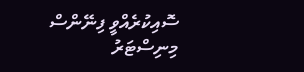ސޮއިކުރެއްވީ ފިނޭންސް މިނިސްޓަރު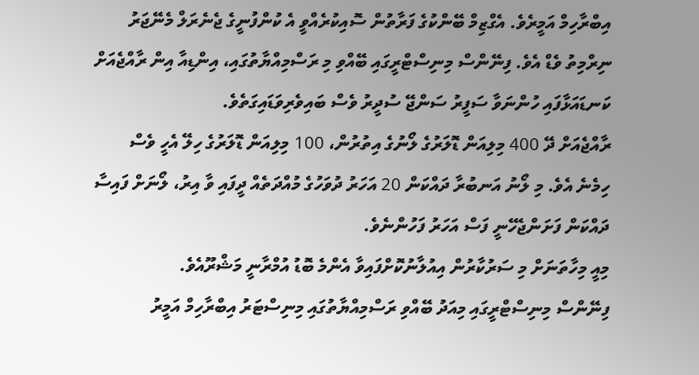އިބްރާހިމް އަމީރެވެ. އެގްޒިމް ބޭންކުގެ ފަރާތުން ސޮއިކުރެއްވީ އެ ކުންފުނީގެ ޖެނެރަލް މެނޭޖަރު ނިރްމިތު ވެޑް އެވެ. ފިނޭންސް މިނިސްޓްރީގައި ބޭއްވި މި ރަސްމިއްޔާތުގައި، އިންޑިއާ އިން ރާއްޖެއަށް ކަނޑައަޅާފައި ހުންނަވާ ސަފީރު ސަންޖޭ ސުދީރު ވެސް ބައިވެރިވަޑައިގަތެވެ.
ރާއްޖެއަށް ދޭ 400 މިލިއަން ޑޮލަރުގެ ލޯނުގެ އިތުރުން، 100 މިލިއަން ޑޮލަރުގެ ހިލޭ އެހީ ވެސް ހިމެނެ އެވެ. މި ލޯނު އަނބުރާ ދައްކަން 20 އަހަރު ދުވަހުގެ މުއްދަތެއް ދީފައި ވާ އިރު، ލޯނަށް ފައިސާ ދައްކަން ފަށަންޖެހޭނީ ފަސް އަހަރު ފަހުންނެވެ.
މިއީ މިހާތަނަށް މި ސަރުކާރުން އިއުލާނުކޮށްފައިވާ އެންމެ ބޮޑު އުމްރާނީ މަޝްރޫއެވެ.
ފިނޭންސް މިނިސްޓްރީގައި މިއަދު ބޭއްވި ރަސްމިއްޔާތުގައި މިނިސްޓަރު އިބްރާހިމް އަމީރު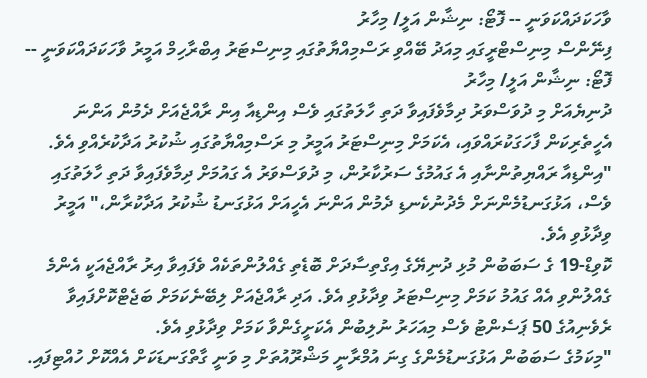ވާހަކަދައްކަވަނީ -- ފޮޓޯ: ނިޝާން އަލީ/ މިހާރު
ފިނޭންސް މިނިސްޓްރީގައި މިއަދު ބޭއްވި ރަސްމިއްޔާތުގައި މިނިސްޓަރު އިބްރާހިމް އަމީރު ވާހަކަދައްކަވަނީ -- ފޮޓޯ: ނިޝާން އަލީ/ މިހާރު
ދުނިޔެއަށް މި ދުވަސްވަރު ދިމާވެފައިވާ ދަތި ހާލަތުގައި ވެސް އިންޑިއާ އިން ރާއްޖެއަށް ދެމުން އަންނަ އެހީތެރިކަން ފާހަގަކުރައްވައި، އެކަމަށް މިނިސްޓަރު އަމީރު މި ރަސްމިއްޔާތުގައި ޝުކުރު އަދާކުރެއްވި އެވެ.
"އިންޑިއާ ރައްޔިތުންނާއި އެ ގައުމުގެ ސަރުކާރުން، މި ދުވަސްވަރު އެ ގައުމަށް ދިމާވެފައިވާ ދަތި ހާލަތުގައި ވެސް، އަޅުގަނޑުމެންނަށް މެދުނުކެނޑި ދެމުން އަންނަ އެހީއަށް އަޅުގަނޑު ޝުކުރު އަދާކުރާން،" އަމީރު ވިދާޅުވި އެވެ.
ކޮވިޑް-19 ގެ ސަބަބުން މުޅި ދުނިޔޭގެ އިގްތިސާދަށް ބޮޑެތި ގެއްލުންތަކެއް ވެފައިވާ އިރު ރާއްޖެއަކީ އެންމެ ގެއްލުންވި އެއް ގައުމު ކަމަށް މިނިސްޓަރު ވިދާޅުވި އެވެ. އަދި ރާއްޖެއަށް ލިބޭނެކަމަށް ބަޖެޓްކޮށްފައިވާ ރެވެނިއުގެ 50 ޕަސެންޓު ވެސް މިއަހަރު ނުލިބުން އެކަށީގެންވާ ކަމަށް ވިދާޅުވި އެވެ.
"މިކަމުގެ ސަބަބުން އަޅުގަނޑުމެންގެ ގިނަ އުމްރާނީ މަޝްރޫއުތަށް މި ވަނީ ގާތްގަނޑަކަށް އެއްކޮށް ހުއްޓިފައި.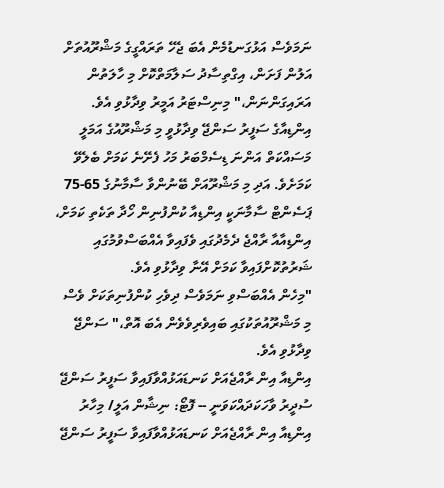ނަމަވެސް އަޅުގަނޑުމެން އެބަ ޖެހޭ ތަރައްގީގެ މަޝްރޫއުތަށް އަލުން ފަށަން، އިގްތިސާދު ސަލާމަތްކޮށް މި ހާލަތުން އަރައިގަންނަން،" މިނިސްޓަރު އަމީރު ވިދާޅުވި އެވެ.
އިންޑިއާގެ ސަފީރު ސަންޖޭ ވިދާޅުވީ މި މަޝްރޫއުގެ އަމަލީ މަސައްކަތް އަންނަ ޑިސެމްބަރު މަހު ފެށޭނެ ކަމަށް ބެލެވޭ ކަމަށެވެ. އަދި މި މަޝްރޫއަށް ބޭނުންވާ ސާމާނުގެ 65-75 ޕަސެންޓް ސާމާނަކީ އިންޑިއާ ކުންފުނިން ހޯދާ ތަކެތި ކަމަށް، އިންޑިއާއާ ރާއްޖެ ދެމެދުގައި ވެފައިވާ އެއްބަސްވުމުގައި ޝަރުތުކޮށްފައިވާ ކަމަށް އޭނާ ވިދާޅުވި އެވެ.
"މިހެން އެއްބަސްވި ނަމަވެސް ދިވެހި ކުންފުނިތަކަށް ވެސް މި މަޝްރޫއުތަކުގައި ބައިވެރިވެވެން އެބަ އޮތް،" ސަންޖޭ ވިދާޅުވި އެވެ.
އިންޑިއާ އިން ރާއްޖެއަށް ކަނޑައަޅުއްވާފައިވާ ސަފީރު ސަންޖޭ ސުދީރު ވާހަކަދައްކަވަނީ -- ފޮޓޯ: ނިޝާން އަލީ/ މިހާރު
އިންޑިއާ އިން ރާއްޖެއަށް ކަނޑައަޅުއްވާފައިވާ ސަފީރު ސަންޖޭ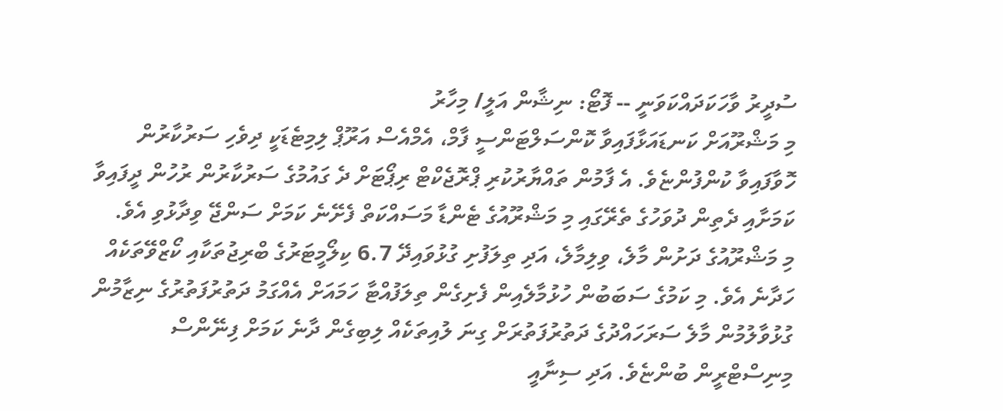ސުދީރު ވާހަކަދައްކަވަނީ -- ފޮޓޯ: ނިޝާން އަލީ/ މިހާރު
މި މަޝްރޫއަށް ކަނޑައަޅާފައިވާ ކޮންސަލްޓަންސީ ފާމް، އެމްއެސް އަރޫޕް ލިމިޓެޑަކީ ދިވެހި ސަރުކާރުން ހޮވާފައިވާ ކުންފުންޏެވެ. އެ ފާމުން ތައްޔާރުކުރި ޕްރޮޖެކްޓް ރިޕޯޓަށް ދެ ގައުމުގެ ސަރުކާރުން ރުހުން ދީފައިވާ ކަމަށާއި ދެތިން ދުވަހުގެ ތެރޭގައި މި މަޝްރޫއުގެ ޓެންޑާ މަސައްކަތް ފެށޭނެ ކަމަށް ސަންޖޭ ވިދާޅުވި އެވެ.
މި މަޝްރޫއުގެ ދަށުން މާލެ، ވިލިމާލެ، އަދި ތިލަފުށި ގުޅުވައިދޭ 6.7 ކިލޯމީޓަރުގެ ބްރިޖުތަކާއި ކޯޒްވޭތަކެއް ހަދާނެ އެވެ. މި ކަމުގެ ސަބަބުން ހުޅުމާލެއިން ފެށިގެން ތިލަފުއްޓާ ހަމައަށް އެއްގަމު ދަތުރުފަތުރުގެ ނިޒާމުން ގުޅުވާލުމުން މާލެ ސަރަހައްދުގެ ދަތުރުފަތުރަށް ގިނަ ލުއިތަކެއް ލިބިގެން ދާނެ ކަމަށް ފިނޭންސް މިނިސްޓްރީން ބުންޏެވެ. އަދި ސިނާއީ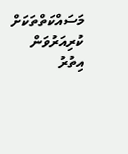މަސައްކަތްތަކަށް ކުރިއަރުވަން އިތުރު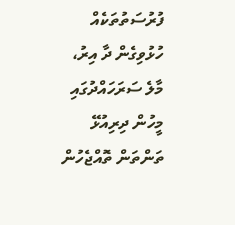ފުރުސަތުތަކެއް ހުޅުވިގެން ދާ އިރު، މާލެ ސަރަހައްދުގައި މީހުން ދިރިއުޅޭ ތަންތަން ތޮއްޖެހުން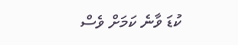ކުޑަ ވާނެ ކަމަށް ވެސް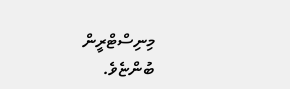މިނިސްޓްރީން ބުންޏެވެ.